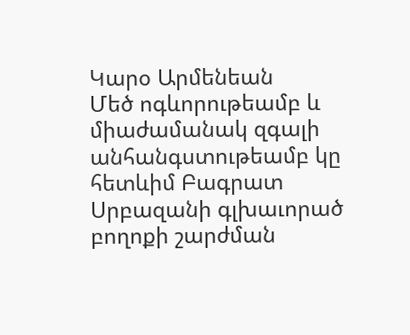Կարօ Արմենեան
Մեծ ոգևորութեամբ և միաժամանակ զգալի անհանգստութեամբ կը հետևիմ Բագրատ Սրբազանի գլխաւորած բողոքի շարժման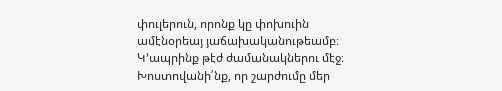փուլերուն, որոնք կը փոխուին ամէնօրեայ յաճախականութեամբ։ Կ՚ապրինք թէժ ժամանակներու մէջ։
Խոստովանի՛նք, որ շարժումը մեր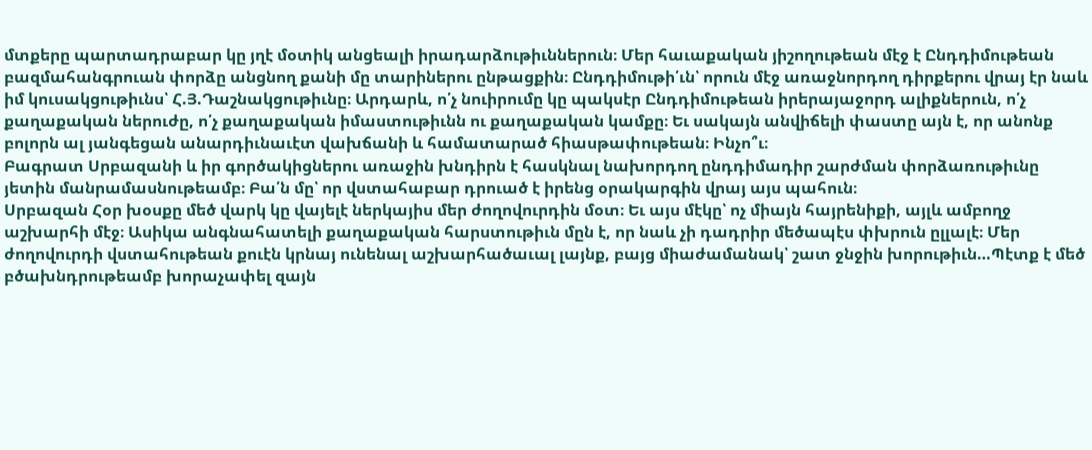մտքերը պարտադրաբար կը յղէ մօտիկ անցեալի իրադարձութիւններուն։ Մեր հաւաքական յիշողութեան մէջ է Ընդդիմութեան բազմահանգրուան փորձը անցնող քանի մը տարիներու ընթացքին։ Ընդդիմութի՛ւն՝ որուն մէջ առաջնորդող դիրքերու վրայ էր նաև իմ կուսակցութիւնս՝ Հ.Յ.Դաշնակցութիւնը։ Արդարև, ո՛չ նուիրումը կը պակսէր Ընդդիմութեան իրերայաջորդ ալիքներուն, ո՛չ քաղաքական ներուժը, ո՛չ քաղաքական իմաստութիւնն ու քաղաքական կամքը։ Եւ սակայն անվիճելի փաստը այն է, որ անոնք բոլորն ալ յանգեցան անարդիւնաւէտ վախճանի և համատարած հիասթափութեան։ Ինչո՞ւ։
Բագրատ Սրբազանի և իր գործակիցներու առաջին խնդիրն է հասկնալ նախորդող ընդդիմադիր շարժման փորձառութիւնը յետին մանրամասնութեամբ։ Բա՛ն մը՝ որ վստահաբար դրուած է իրենց օրակարգին վրայ այս պահուն։
Սրբազան Հօր խօսքը մեծ վարկ կը վայելէ ներկայիս մեր ժողովուրդին մօտ։ Եւ այս մէկը՝ ոչ միայն հայրենիքի, այլև ամբողջ աշխարհի մէջ։ Ասիկա անգնահատելի քաղաքական հարստութիւն մըն է, որ նաև չի դադրիր մեծապէս փխրուն ըլլալէ։ Մեր ժողովուրդի վստահութեան քուէն կրնայ ունենալ աշխարհածաւալ լայնք, բայց միաժամանակ՝ շատ ջնջին խորութիւն…Պէտք է մեծ բծախնդրութեամբ խորաչափել զայն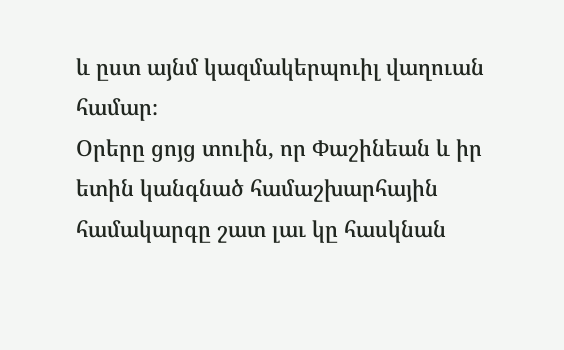և ըստ այնմ կազմակերպուիլ վաղուան համար։
Օրերը ցոյց տուին, որ Փաշինեան և իր ետին կանգնած համաշխարհային համակարգը շատ լաւ կը հասկնան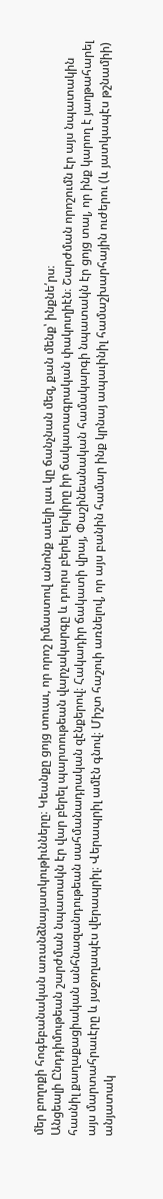մեր բողոքի հոգեբանական առանձնայատկութիւնները։ Կեանքը ցոյց տուաւ, որ որոշ իմաստով անոնք աւելի լաւ կը ճանչնան մեզ, քան մենք՝ ինքնե՛րս։
Անցեալի Ընդդիմութեան շարժման նպատակն էր վար բերել պարտութեան վարչակարգը և դուրս բերել երկիրը իր ճակատագրական փակուղիէն։ Շարժման որոշումն էր այս նպատակին հասնիլ քաղաքացիական անհնազանդութեան սահմանադրական զէնքերով։ Հակադիր ճակատի վրայ, Փաշինեանական համակարգի նպատակն էր ցոյց տալ, որ ինք կարող է յաղթահարել այս մարտահրաւէրը և յաջողապէս վերապրիլ։ Վերապրիլ ամէն գնով։ Միշտ հաշուի առնելով, որ այս բանին համար ինք կրնայ ապաւինիլ համաշխարհային ուժերու (և յատկապէս թշնամիի) անյատակ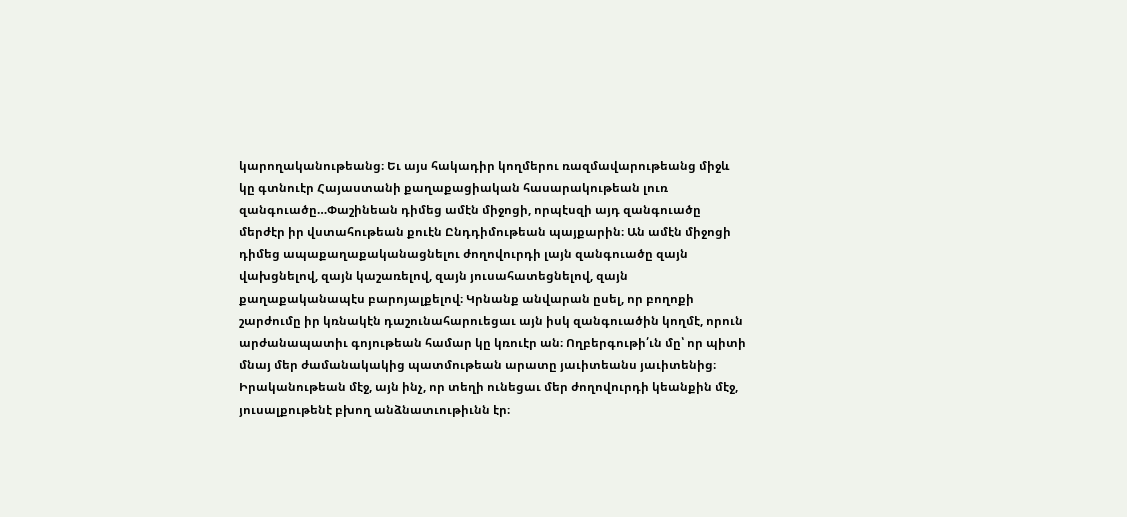կարողականութեանց։ Եւ այս հակադիր կողմերու ռազմավարութեանց միջև կը գտնուէր Հայաստանի քաղաքացիական հասարակութեան լուռ զանգուածը…Փաշինեան դիմեց ամէն միջոցի, որպէսզի այդ զանգուածը մերժէր իր վստահութեան քուէն Ընդդիմութեան պայքարին։ Ան ամէն միջոցի դիմեց ապաքաղաքականացնելու ժողովուրդի լայն զանգուածը զայն վախցնելով, զայն կաշառելով, զայն յուսահատեցնելով, զայն քաղաքականապէս բարոյալքելով։ Կրնանք անվարան ըսել, որ բողոքի շարժումը իր կռնակէն դաշունահարուեցաւ այն իսկ զանգուածին կողմէ, որուն արժանապատիւ գոյութեան համար կը կռուէր ան։ Ողբերգութի՛ւն մը՝ որ պիտի մնայ մեր ժամանակակից պատմութեան արատը յաւիտեանս յաւիտենից։
Իրականութեան մէջ, այն ինչ, որ տեղի ունեցաւ մեր ժողովուրդի կեանքին մէջ, յուսալքութենէ բխող անձնատւութիւնն էր։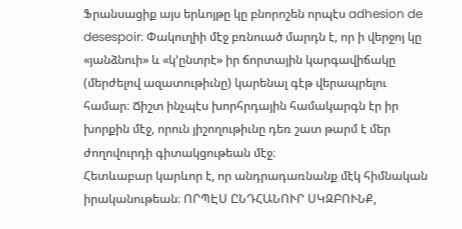Ֆրանսացիք այս երևոյթը կը բնորոշեն որպէս adhesion de desespoir։ Փակուղիի մէջ բռնուած մարդն է, որ ի վերջոյ կը «յանձնուի» և «կ՚ընտրէ» իր ճորտային կարգավիճակը (մերժելով ազատութիւնը) կարենալ գէթ վերապրելու համար։ Ճիշտ ինչպէս խորհրդային համակարգն էր իր խորքին մէջ, որուն յիշողութիւնը դեռ շատ թարմ է մեր ժողովուրդի գիտակցութեան մէջ։
Հետևաբար կարևոր է, որ անդրադառնանք մէկ հիմնական իրականութեան։ ՈՐՊԷՍ ԸՆԴՀԱՆՈՒՐ ՍԿԶԲՈՒՆՔ,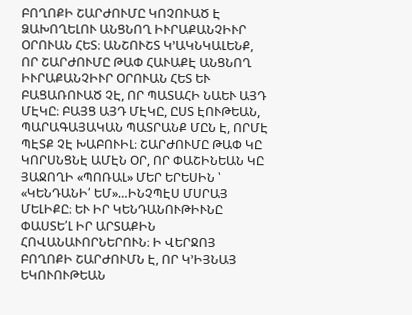ԲՈՂՈՔԻ ՇԱՐԺՈՒՄԸ ԿՈՉՈՒԱԾ Է ՁԱԽՈՂԵԼՈՒ ԱՆՑՆՈՂ ԻՒՐԱՔԱՆՉԻՒՐ ՕՐՈՒԱՆ ՀԵՏ։ ԱՆՇՈՒՇՏ Կ՚ԱԿՆԿԱԼԵՆՔ, ՈՐ ՇԱՐԺՈՒՄԸ ԹԱՓ ՀԱՒԱՔԷ ԱՆՑՆՈՂ ԻՒՐԱՔԱՆՉԻՒՐ ՕՐՈՒԱՆ ՀԵՏ ԵՒ ԲԱՑԱՌՈՒԱԾ ՉԷ, ՈՐ ՊԱՏԱՀԻ ՆԱԵՒ ԱՅԴ ՄԷԿԸ։ ԲԱՅՑ ԱՅԴ ՄԷԿԸ, ԸՍՏ ԷՈՒԹԵԱՆ, ՊԱՐԱԳԱՅԱԿԱՆ ՊԱՏՐԱՆՔ ՄԸՆ Է, ՈՐՄԷ ՊԷՏՔ ՉԷ ԽԱԲՈՒԻԼ։ ՇԱՐԺՈՒՄԸ ԹԱՓ ԿԸ ԿՈՐՍՆՑՆԷ ԱՄԷՆ ՕՐ, ՈՐ ՓԱՇԻՆԵԱՆ ԿԸ ՅԱՋՈՂԻ «ՊՈՌԱԼ» ՄԵՐ ԵՐԵՍԻՆ ՝ «ԿԵՆԴԱՆԻ՛ ԵՄ»…ԻՆՉՊԷՍ ՄՍՐԱՅ ՄԵԼԻՔԸ։ ԵՒ ԻՐ ԿԵՆԴԱՆՈՒԹԻՒՆԸ ՓԱՍՏԵ՛Լ ԻՐ ԱՐՏԱՔԻՆ ՀՈՎԱՆԱՒՈՐՆԵՐՈՒՆ։ Ի ՎԵՐՋՈՅ ԲՈՂՈՔԻ ՇԱՐԺՈՒՄՆ Է, ՈՐ Կ՚ԻՅՆԱՅ ԵԿՈՒՈՒԹԵԱՆ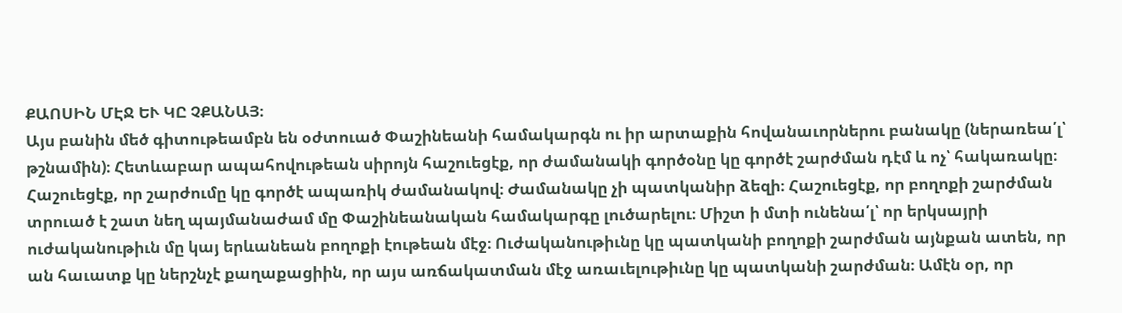ՔԱՈՍԻՆ ՄԷՋ ԵՒ ԿԸ ՉՔԱՆԱՅ։
Այս բանին մեծ գիտութեամբն են օժտուած Փաշինեանի համակարգն ու իր արտաքին հովանաւորներու բանակը (ներառեա՛լ՝ թշնամին)։ Հետևաբար ապահովութեան սիրոյն հաշուեցէք, որ ժամանակի գործօնը կը գործէ շարժման դէմ և ոչ՝ հակառակը։ Հաշուեցէք, որ շարժումը կը գործէ ապառիկ ժամանակով։ Ժամանակը չի պատկանիր ձեզի։ Հաշուեցէք, որ բողոքի շարժման տրուած է շատ նեղ պայմանաժամ մը Փաշինեանական համակարգը լուծարելու։ Միշտ ի մտի ունենա՛լ՝ որ երկսայրի ուժականութիւն մը կայ երևանեան բողոքի էութեան մէջ։ Ուժականութիւնը կը պատկանի բողոքի շարժման այնքան ատեն, որ ան հաւատք կը ներշնչէ քաղաքացիին, որ այս առճակատման մէջ առաւելութիւնը կը պատկանի շարժման։ Ամէն օր, որ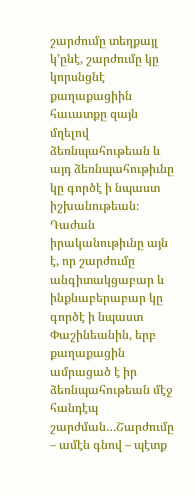շարժումը տեղքայլ կ՚ընէ, շարժումը կը կորսնցնէ քաղաքացիին հաւատքը զայն մղելով ձեռնպահութեան և այդ ձեռնպահութիւնը կը գործէ ի նպաստ իշխանութեան։ Դաժան իրականութիւնը այն է, որ շարժումը անգիտակցաբար և ինքնաբերաբար կը գործէ ի նպաստ Փաշինեանին, երբ քաղաքացին ամրացած է իր ձեռնպահութեան մէջ հանդէպ շարժման…Շարժումը – ամէն գնով – պէտք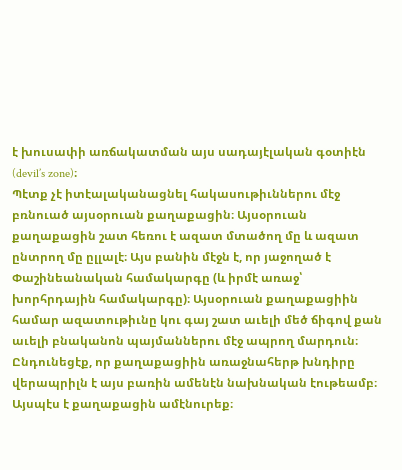է խուսափի առճակատման այս սադայէլական գօտիէն (devil’s zone)։
Պէտք չէ իտէալականացնել հակասութիւններու մէջ բռնուած այսօրուան քաղաքացին։ Այսօրուան քաղաքացին շատ հեռու է ազատ մտածող մը և ազատ ընտրող մը ըլլալէ։ Այս բանին մէջն է, որ յաջողած է Փաշինեանական համակարգը (և իրմէ առաջ՝ խորհրդային համակարգը)։ Այսօրուան քաղաքացիին համար ազատութիւնը կու գայ շատ աւելի մեծ ճիգով քան աւելի բնականոն պայմաններու մէջ ապրող մարդուն։ Ընդունեցէք, որ քաղաքացիին առաջնահերթ խնդիրը վերապրիլն է այս բառին ամենէն նախնական էութեամբ։ Այսպէս է քաղաքացին ամէնուրեք։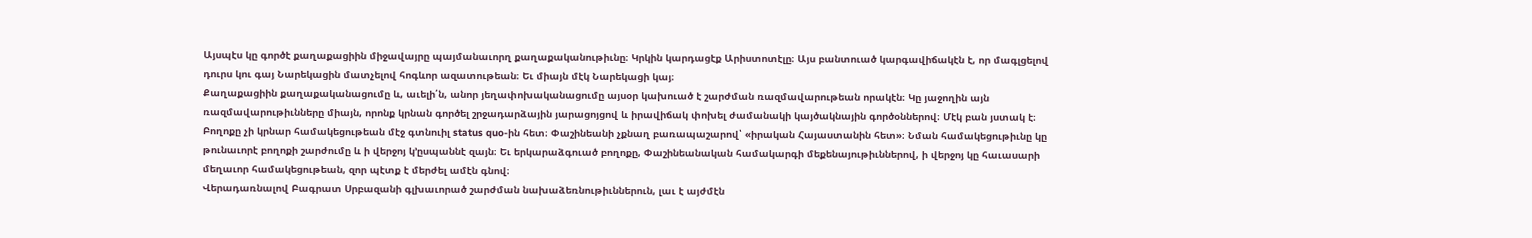Այսպէս կը գործէ քաղաքացիին միջավայրը պայմանաւորղ քաղաքականութիւնը։ Կրկին կարդացէք Արիստոտէլը։ Այս բանտուած կարգավիճակէն է, որ մագլցելով դուրս կու գայ Նարեկացին մատչելով հոգևոր ազատութեան։ Եւ միայն մէկ Նարեկացի կայ։
Քաղաքացիին քաղաքականացումը և, աւելի՛ն, անոր յեղափոխականացումը այսօր կախուած է շարժման ռազմավարութեան որակէն։ Կը յաջողին այն ռազմավարութիւնները միայն, որոնք կրնան գործել շրջադարձային յարացոյցով և իրավիճակ փոխել ժամանակի կայծակնային գործօններով։ Մէկ բան յստակ է։ Բողոքը չի կրնար համակեցութեան մէջ գտնուիլ status quo-ին հետ։ Փաշինեանի չքնաղ բառապաշարով՝ «իրական Հայաստանին հետ»։ Նման համակեցութիւնը կը թունաւորէ բողոքի շարժումը և ի վերջոյ կ՚ըսպաննէ զայն։ Եւ երկարաձգուած բողոքը, Փաշինեանական համակարգի մեքենայութիւններով, ի վերջոյ կը հաւասարի մեղաւոր համակեցութեան, զոր պէտք է մերժել ամէն գնով։
Վերադառնալով Բագրատ Սրբազանի գլխաւորած շարժման նախաձեռնութիւններուն, լաւ է այժմէն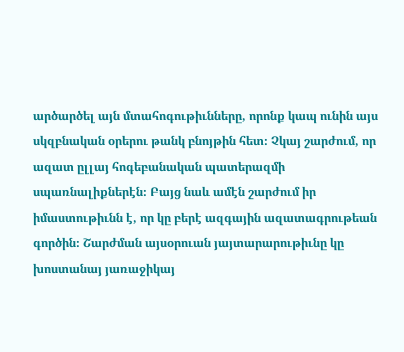արծարծել այն մտահոգութիւնները, որոնք կապ ունին այս սկզբնական օրերու թանկ բնոյթին հետ։ Չկայ շարժում, որ ազատ ըլլայ հոգեբանական պատերազմի սպառնալիքներէն։ Բայց նաև ամէն շարժում իր իմաստութիւնն է, որ կը բերէ ազգային ազատագրութեան գործին։ Շարժման այսօրուան յայտարարութիւնը կը խոստանայ յառաջիկայ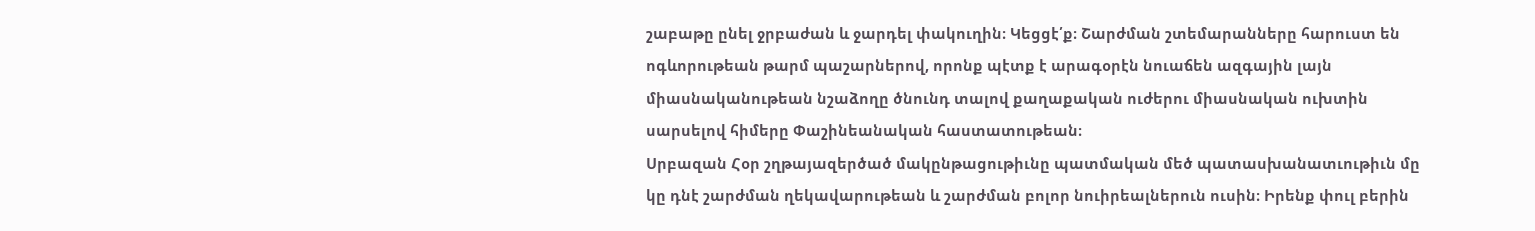շաբաթը ընել ջրբաժան և ջարդել փակուղին։ Կեցցէ՛ք։ Շարժման շտեմարանները հարուստ են ոգևորութեան թարմ պաշարներով, որոնք պէտք է արագօրէն նուաճեն ազգային լայն միասնականութեան նշաձողը ծնունդ տալով քաղաքական ուժերու միասնական ուխտին սարսելով հիմերը Փաշինեանական հաստատութեան։
Սրբազան Հօր շղթայազերծած մակընթացութիւնը պատմական մեծ պատասխանատւութիւն մը կը դնէ շարժման ղեկավարութեան և շարժման բոլոր նուիրեալներուն ուսին։ Իրենք փուլ բերին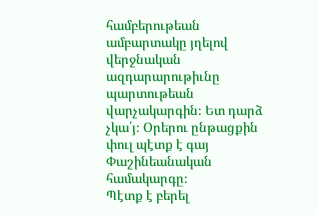համբերութեան ամբարտակը յղելով վերջնական ազդարարութիւնը պարտութեան վարչակարգին։ Ետ դարձ չկա՛յ։ Օրերու ընթացքին փուլ պէտք է գայ Փաշինեանական համակարգը։
Պէտք է բերել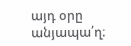այդ օրը անյապա՛ղ։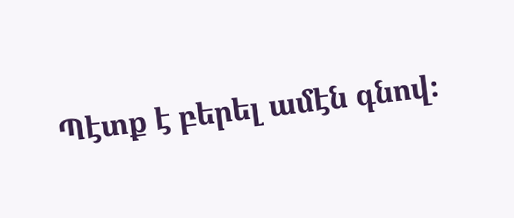Պէտք է բերել ամէն գնով։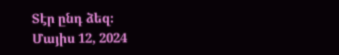Տէր ընդ ձեզ։
Մայիս 12, 2024